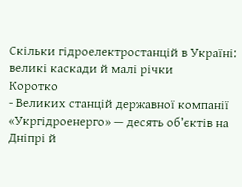Скільки гідроелектростанцій в Україні: великі каскади й малі річки
Коротко
- Великих станцій державної компанії «Укргідроенерго» — десять об’єктів на Дніпрі й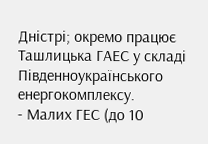Дністрі; окремо працює Ташлицька ГАЕС у складі Південноукраїнського енергокомплексу.
- Малих ГЕС (до 10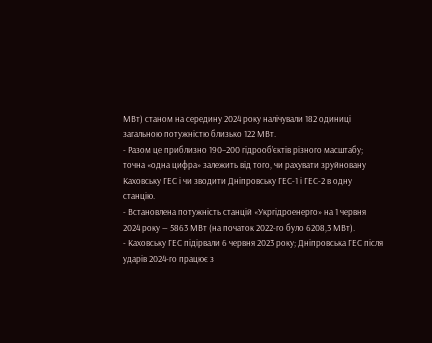МВт) станом на середину 2024 року налічували 182 одиниці загальною потужністю близько 122 МВт.
- Разом це приблизно 190–200 гідрооб’єктів різного масштабу; точна «одна цифра» залежить від того, чи рахувати зруйновану Каховську ГЕС і чи зводити Дніпровську ГЕС-1 і ГЕС-2 в одну станцію.
- Встановлена потужність станцій «Укргідроенерго» на 1 червня 2024 року — 5863 МВт (на початок 2022-го було 6208,3 МВт).
- Каховську ГЕС підірвали 6 червня 2023 року; Дніпровська ГЕС після ударів 2024-го працює з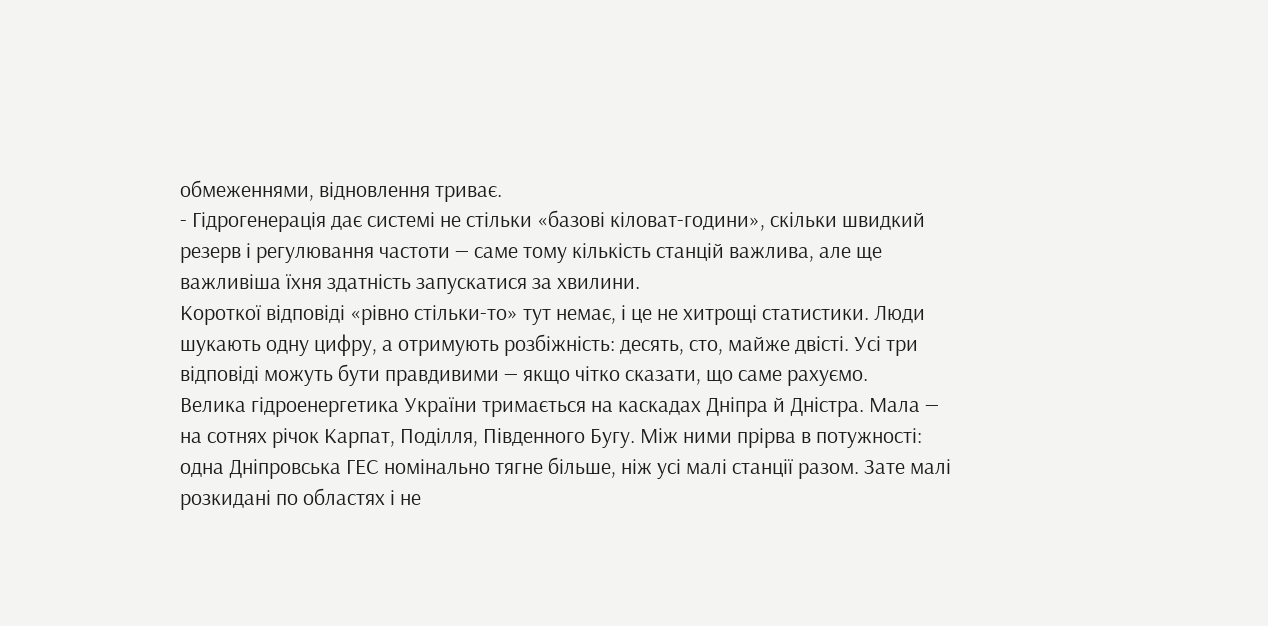обмеженнями, відновлення триває.
- Гідрогенерація дає системі не стільки «базові кіловат-години», скільки швидкий резерв і регулювання частоти — саме тому кількість станцій важлива, але ще важливіша їхня здатність запускатися за хвилини.
Короткої відповіді «рівно стільки-то» тут немає, і це не хитрощі статистики. Люди шукають одну цифру, а отримують розбіжність: десять, сто, майже двісті. Усі три відповіді можуть бути правдивими — якщо чітко сказати, що саме рахуємо.
Велика гідроенергетика України тримається на каскадах Дніпра й Дністра. Мала — на сотнях річок Карпат, Поділля, Південного Бугу. Між ними прірва в потужності: одна Дніпровська ГЕС номінально тягне більше, ніж усі малі станції разом. Зате малі розкидані по областях і не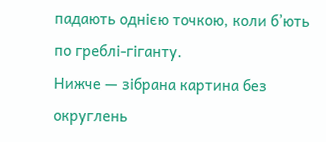падають однією точкою, коли б’ють по греблі-гіганту.
Нижче — зібрана картина без округлень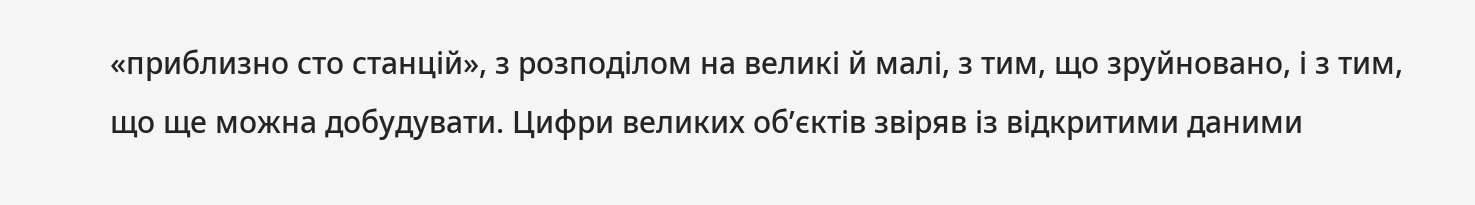«приблизно сто станцій», з розподілом на великі й малі, з тим, що зруйновано, і з тим, що ще можна добудувати. Цифри великих об’єктів звіряв із відкритими даними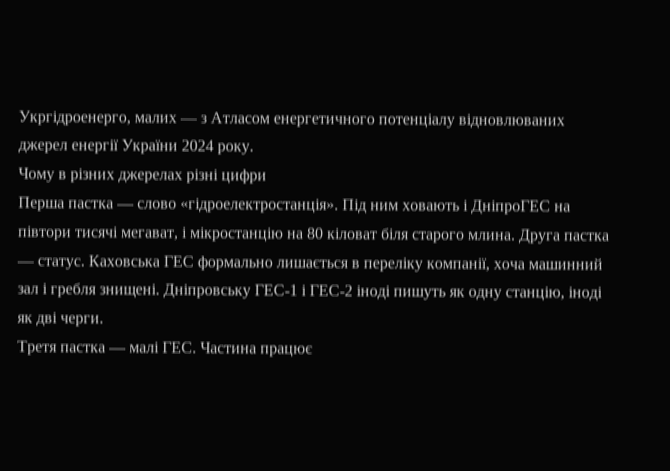Укргідроенерго, малих — з Атласом енергетичного потенціалу відновлюваних джерел енергії України 2024 року.
Чому в різних джерелах різні цифри
Перша пастка — слово «гідроелектростанція». Під ним ховають і ДніпроГЕС на півтори тисячі мегават, і мікростанцію на 80 кіловат біля старого млина. Друга пастка — статус. Каховська ГЕС формально лишається в переліку компанії, хоча машинний зал і гребля знищені. Дніпровську ГЕС-1 і ГЕС-2 іноді пишуть як одну станцію, іноді як дві черги.
Третя пастка — малі ГЕС. Частина працює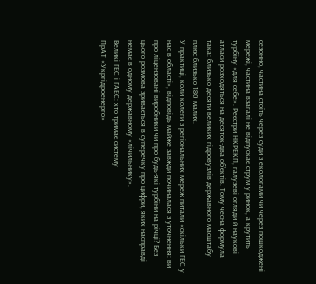сезонно, частина стоїть через суди з екологами чи через пошкоджені мережі, частина взагалі не відпускає струм у ринок, а крутить турбіну «для себе». Реєстри НКРЕКП, галузеві огляди й наукові атласи розходяться на десяток-два об’єктів. Тому чесна формула така: близько десяти великих гідровузлів державного масштабу плюс близько 180 малих.
У практиці, коли колеги з регіональних мереж питали «скільки ГЕС у нас в області», відповідь майже завжди починалася з уточнення: ви про ліцензовані виробники чи про будь-які турбіни на річці? Без цього розмова зривається в суперечку про цифри, яких насправді немає в одному державному «лічильнику».
Великі ГЕС і ГАЕС: хто тримає систему
ПрАТ «Укргідроенерго»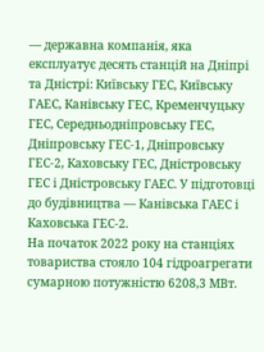— державна компанія, яка експлуатує десять станцій на Дніпрі та Дністрі: Київську ГЕС, Київську ГАЕС, Канівську ГЕС, Кременчуцьку ГЕС, Середньодніпровську ГЕС, Дніпровську ГЕС-1, Дніпровську ГЕС-2, Каховську ГЕС, Дністровську ГЕС і Дністровську ГАЕС. У підготовці до будівництва — Канівська ГАЕС і Каховська ГЕС-2.
На початок 2022 року на станціях товариства стояло 104 гідроагрегати сумарною потужністю 6208,3 МВт.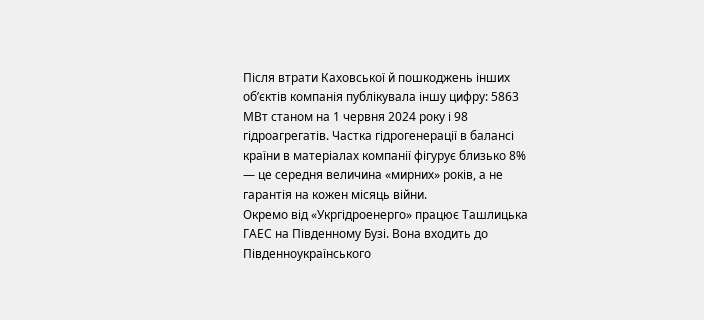Після втрати Каховської й пошкоджень інших об’єктів компанія публікувала іншу цифру: 5863 МВт станом на 1 червня 2024 року і 98 гідроагрегатів. Частка гідрогенерації в балансі країни в матеріалах компанії фігурує близько 8% — це середня величина «мирних» років, а не гарантія на кожен місяць війни.
Окремо від «Укргідроенерго» працює Ташлицька ГАЕС на Південному Бузі. Вона входить до Південноукраїнського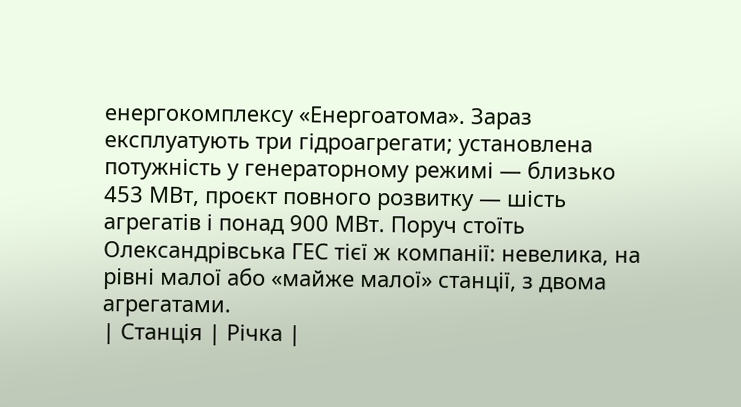енергокомплексу «Енергоатома». Зараз експлуатують три гідроагрегати; установлена потужність у генераторному режимі — близько 453 МВт, проєкт повного розвитку — шість агрегатів і понад 900 МВт. Поруч стоїть Олександрівська ГЕС тієї ж компанії: невелика, на рівні малої або «майже малої» станції, з двома агрегатами.
| Станція | Річка |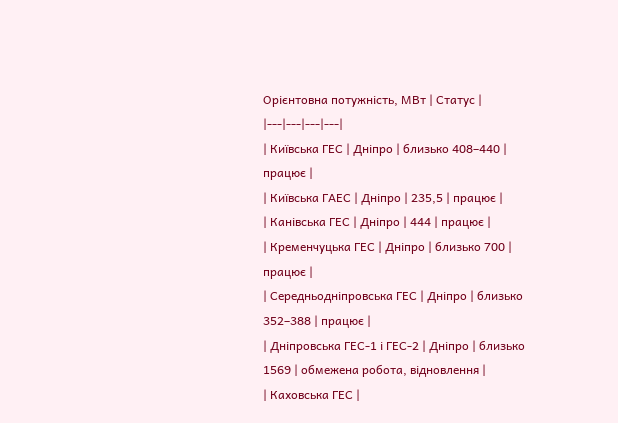Орієнтовна потужність, МВт | Статус |
|---|---|---|---|
| Київська ГЕС | Дніпро | близько 408–440 | працює |
| Київська ГАЕС | Дніпро | 235,5 | працює |
| Канівська ГЕС | Дніпро | 444 | працює |
| Кременчуцька ГЕС | Дніпро | близько 700 | працює |
| Середньодніпровська ГЕС | Дніпро | близько 352–388 | працює |
| Дніпровська ГЕС-1 і ГЕС-2 | Дніпро | близько 1569 | обмежена робота, відновлення |
| Каховська ГЕС |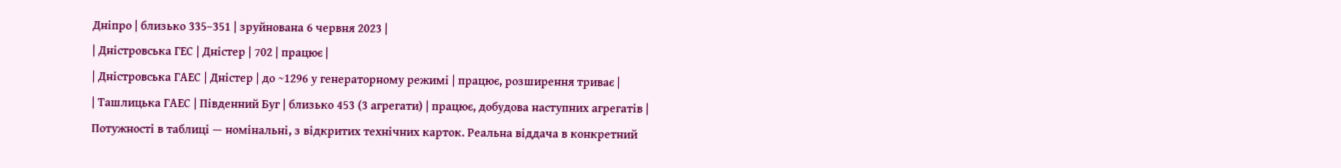Дніпро | близько 335–351 | зруйнована 6 червня 2023 |
| Дністровська ГЕС | Дністер | 702 | працює |
| Дністровська ГАЕС | Дністер | до ~1296 у генераторному режимі | працює, розширення триває |
| Ташлицька ГАЕС | Південний Буг | близько 453 (3 агрегати) | працює, добудова наступних агрегатів |
Потужності в таблиці — номінальні, з відкритих технічних карток. Реальна віддача в конкретний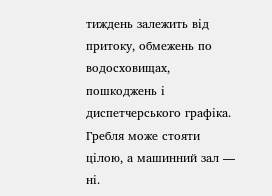тиждень залежить від притоку, обмежень по водосховищах, пошкоджень і диспетчерського графіка. Гребля може стояти цілою, а машинний зал — ні.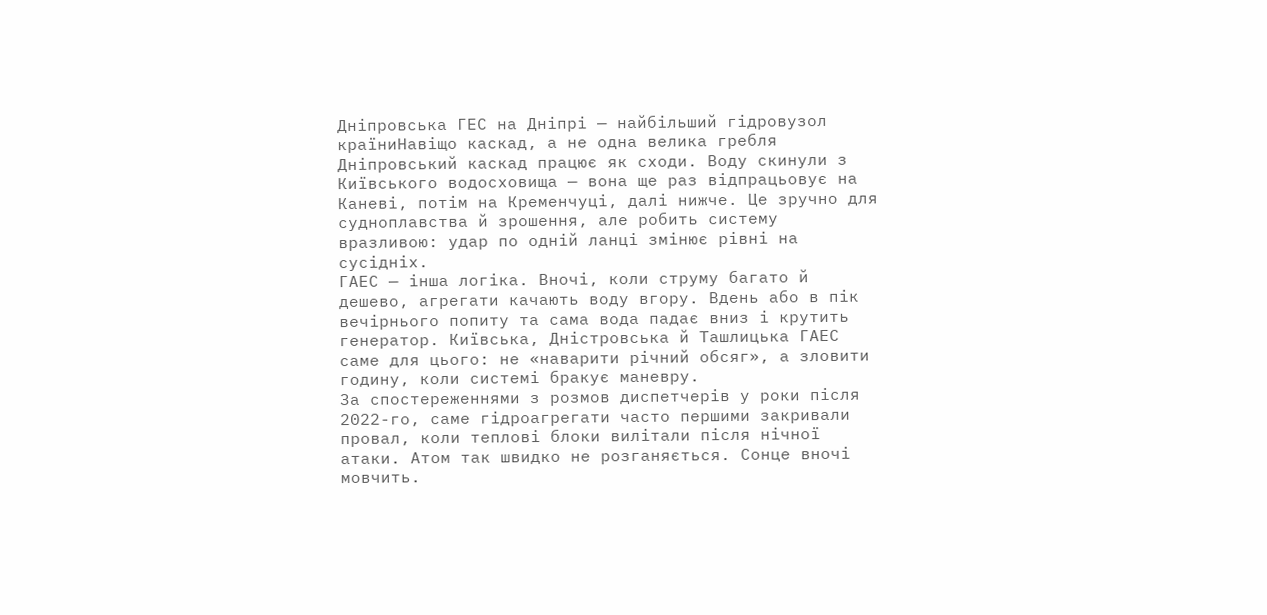Дніпровська ГЕС на Дніпрі — найбільший гідровузол країниНавіщо каскад, а не одна велика гребля
Дніпровський каскад працює як сходи. Воду скинули з Київського водосховища — вона ще раз відпрацьовує на Каневі, потім на Кременчуці, далі нижче. Це зручно для судноплавства й зрошення, але робить систему вразливою: удар по одній ланці змінює рівні на сусідніх.
ГАЕС — інша логіка. Вночі, коли струму багато й дешево, агрегати качають воду вгору. Вдень або в пік вечірнього попиту та сама вода падає вниз і крутить генератор. Київська, Дністровська й Ташлицька ГАЕС саме для цього: не «наварити річний обсяг», а зловити годину, коли системі бракує маневру.
За спостереженнями з розмов диспетчерів у роки після 2022-го, саме гідроагрегати часто першими закривали провал, коли теплові блоки вилітали після нічної атаки. Атом так швидко не розганяється. Сонце вночі мовчить.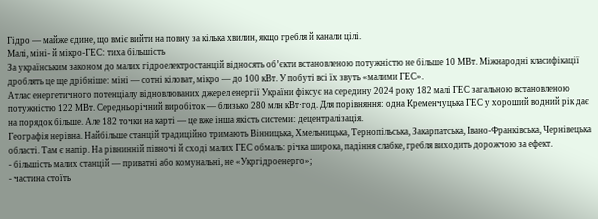Гідро — майже єдине, що вміє вийти на повну за кілька хвилин, якщо гребля й канали цілі.
Малі, міні- й мікро-ГЕС: тиха більшість
За українським законом до малих гідроелектростанцій відносять об’єкти встановленою потужністю не більше 10 МВт. Міжнародні класифікації дроблять це ще дрібніше: міні — сотні кіловат, мікро — до 100 кВт. У побуті всі їх звуть «малими ГЕС».
Атлас енергетичного потенціалу відновлюваних джерел енергії України фіксує на середину 2024 року 182 малі ГЕС загальною встановленою потужністю 122 МВт. Середньорічний виробіток — близько 280 млн кВт·год. Для порівняння: одна Кременчуцька ГЕС у хороший водний рік дає на порядок більше. Але 182 точки на карті — це вже інша якість системи: децентралізація.
Географія нерівна. Найбільше станцій традиційно тримають Вінницька, Хмельницька, Тернопільська, Закарпатська, Івано-Франківська, Чернівецька області. Там є напір. На рівнинній півночі й сході малих ГЕС обмаль: річка широка, падіння слабке, гребля виходить дорожчою за ефект.
- більшість малих станцій — приватні або комунальні, не «Укргідроенерго»;
- частина стоїть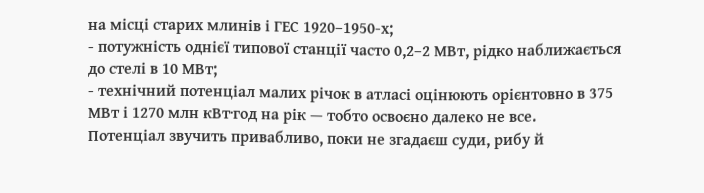на місці старих млинів і ГЕС 1920–1950-х;
- потужність однієї типової станції часто 0,2–2 МВт, рідко наближається до стелі в 10 МВт;
- технічний потенціал малих річок в атласі оцінюють орієнтовно в 375 МВт і 1270 млн кВт·год на рік — тобто освоєно далеко не все.
Потенціал звучить привабливо, поки не згадаєш суди, рибу й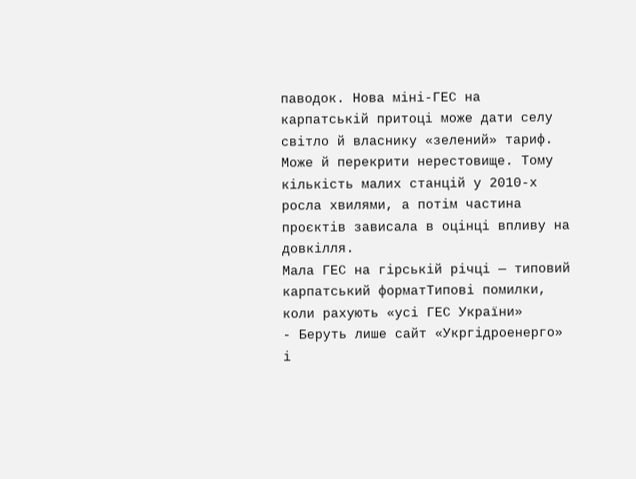паводок. Нова міні-ГЕС на карпатській притоці може дати селу світло й власнику «зелений» тариф. Може й перекрити нерестовище. Тому кількість малих станцій у 2010-х росла хвилями, а потім частина проєктів зависала в оцінці впливу на довкілля.
Мала ГЕС на гірській річці — типовий карпатський форматТипові помилки, коли рахують «усі ГЕС України»
- Беруть лише сайт «Укргідроенерго» і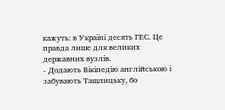кажуть: в Україні десять ГЕС. Це правда лише для великих державних вузлів.
- Додають Вікіпедію англійською і забувають Ташлицьку, бо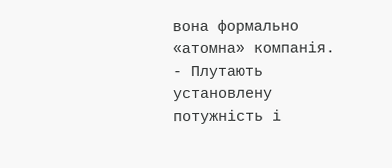вона формально «атомна» компанія.
- Плутають установлену потужність і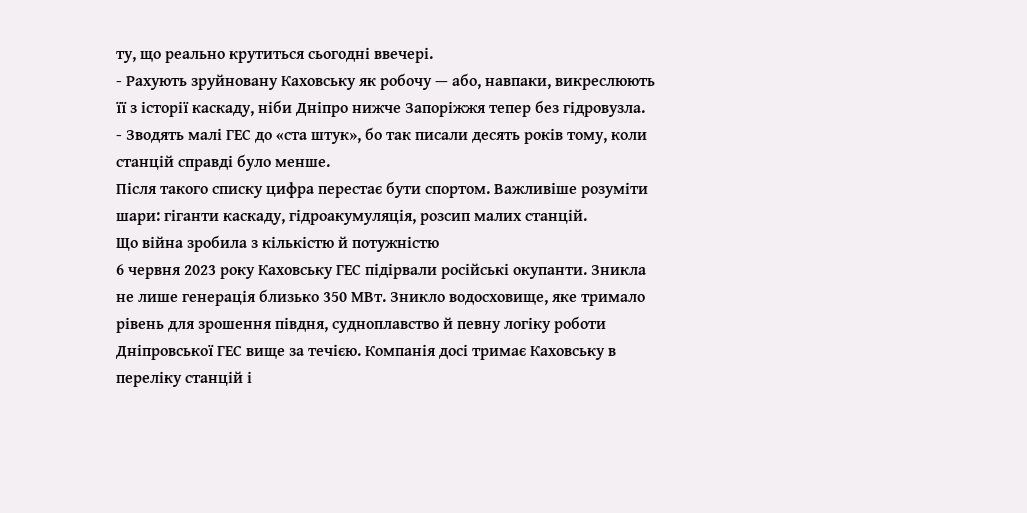ту, що реально крутиться сьогодні ввечері.
- Рахують зруйновану Каховську як робочу — або, навпаки, викреслюють її з історії каскаду, ніби Дніпро нижче Запоріжжя тепер без гідровузла.
- Зводять малі ГЕС до «ста штук», бо так писали десять років тому, коли станцій справді було менше.
Після такого списку цифра перестає бути спортом. Важливіше розуміти шари: гіганти каскаду, гідроакумуляція, розсип малих станцій.
Що війна зробила з кількістю й потужністю
6 червня 2023 року Каховську ГЕС підірвали російські окупанти. Зникла не лише генерація близько 350 МВт. Зникло водосховище, яке тримало рівень для зрошення півдня, судноплавство й певну логіку роботи Дніпровської ГЕС вище за течією. Компанія досі тримає Каховську в переліку станцій і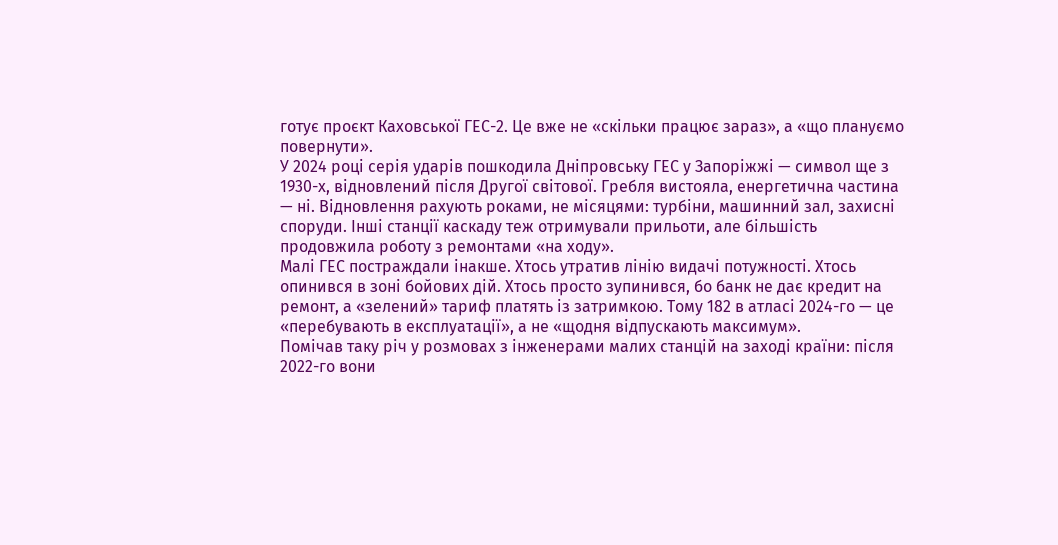готує проєкт Каховської ГЕС-2. Це вже не «скільки працює зараз», а «що плануємо повернути».
У 2024 році серія ударів пошкодила Дніпровську ГЕС у Запоріжжі — символ ще з 1930-х, відновлений після Другої світової. Гребля вистояла, енергетична частина — ні. Відновлення рахують роками, не місяцями: турбіни, машинний зал, захисні споруди. Інші станції каскаду теж отримували прильоти, але більшість продовжила роботу з ремонтами «на ходу».
Малі ГЕС постраждали інакше. Хтось утратив лінію видачі потужності. Хтось опинився в зоні бойових дій. Хтось просто зупинився, бо банк не дає кредит на ремонт, а «зелений» тариф платять із затримкою. Тому 182 в атласі 2024-го — це «перебувають в експлуатації», а не «щодня відпускають максимум».
Помічав таку річ у розмовах з інженерами малих станцій на заході країни: після 2022-го вони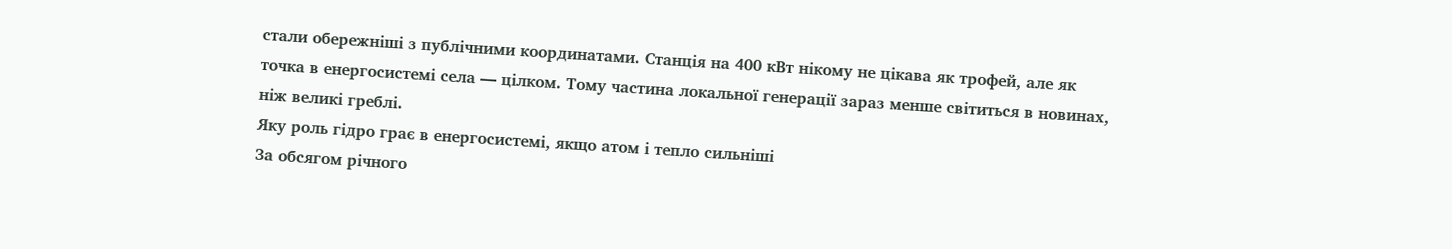стали обережніші з публічними координатами. Станція на 400 кВт нікому не цікава як трофей, але як точка в енергосистемі села — цілком. Тому частина локальної генерації зараз менше світиться в новинах, ніж великі греблі.
Яку роль гідро грає в енергосистемі, якщо атом і тепло сильніші
За обсягом річного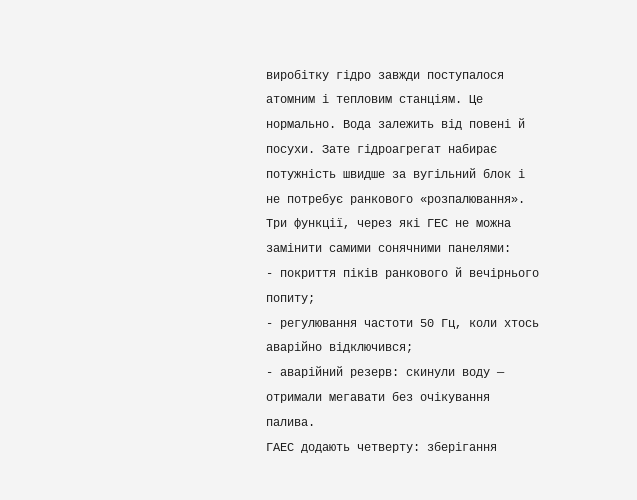виробітку гідро завжди поступалося атомним і тепловим станціям. Це нормально. Вода залежить від повені й посухи. Зате гідроагрегат набирає потужність швидше за вугільний блок і не потребує ранкового «розпалювання».
Три функції, через які ГЕС не можна замінити самими сонячними панелями:
- покриття піків ранкового й вечірнього попиту;
- регулювання частоти 50 Гц, коли хтось аварійно відключився;
- аварійний резерв: скинули воду — отримали мегавати без очікування палива.
ГАЕС додають четверту: зберігання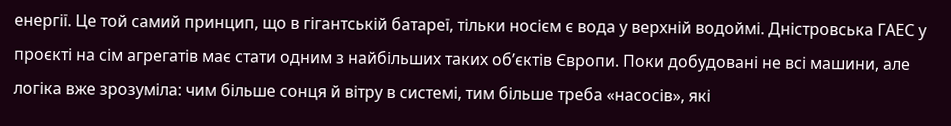енергії. Це той самий принцип, що в гігантській батареї, тільки носієм є вода у верхній водоймі. Дністровська ГАЕС у проєкті на сім агрегатів має стати одним з найбільших таких об’єктів Європи. Поки добудовані не всі машини, але логіка вже зрозуміла: чим більше сонця й вітру в системі, тим більше треба «насосів», які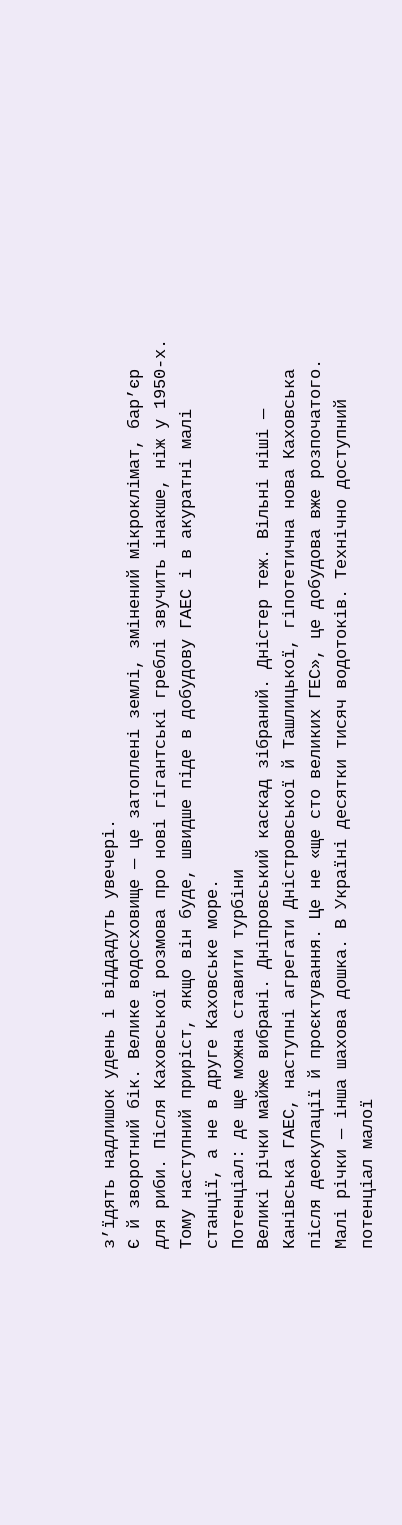з’їдять надлишок удень і віддадуть увечері.
Є й зворотний бік. Велике водосховище — це затоплені землі, змінений мікроклімат, бар’єр для риби. Після Каховської розмова про нові гігантські греблі звучить інакше, ніж у 1950-х. Тому наступний приріст, якщо він буде, швидше піде в добудову ГАЕС і в акуратні малі станції, а не в друге Каховське море.
Потенціал: де ще можна ставити турбіни
Великі річки майже вибрані. Дніпровський каскад зібраний. Дністер теж. Вільні ніші — Канівська ГАЕС, наступні агрегати Дністровської й Ташлицької, гіпотетична нова Каховська після деокупації й проєктування. Це не «ще сто великих ГЕС», це добудова вже розпочатого.
Малі річки — інша шахова дошка. В Україні десятки тисяч водотоків. Технічно доступний потенціал малої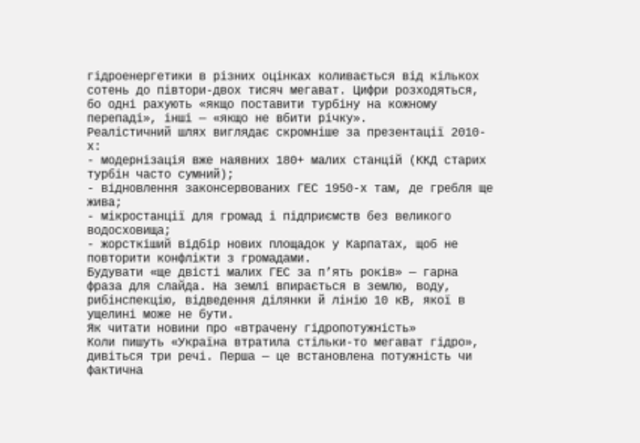гідроенергетики в різних оцінках коливається від кількох сотень до півтори-двох тисяч мегават. Цифри розходяться, бо одні рахують «якщо поставити турбіну на кожному перепаді», інші — «якщо не вбити річку».
Реалістичний шлях виглядає скромніше за презентації 2010-х:
- модернізація вже наявних 180+ малих станцій (ККД старих турбін часто сумний);
- відновлення законсервованих ГЕС 1950-х там, де гребля ще жива;
- мікростанції для громад і підприємств без великого водосховища;
- жорсткіший відбір нових площадок у Карпатах, щоб не повторити конфлікти з громадами.
Будувати «ще двісті малих ГЕС за п’ять років» — гарна фраза для слайда. На землі впирається в землю, воду, рибінспекцію, відведення ділянки й лінію 10 кВ, якої в ущелині може не бути.
Як читати новини про «втрачену гідропотужність»
Коли пишуть «Україна втратила стільки-то мегават гідро», дивіться три речі. Перша — це встановлена потужність чи фактична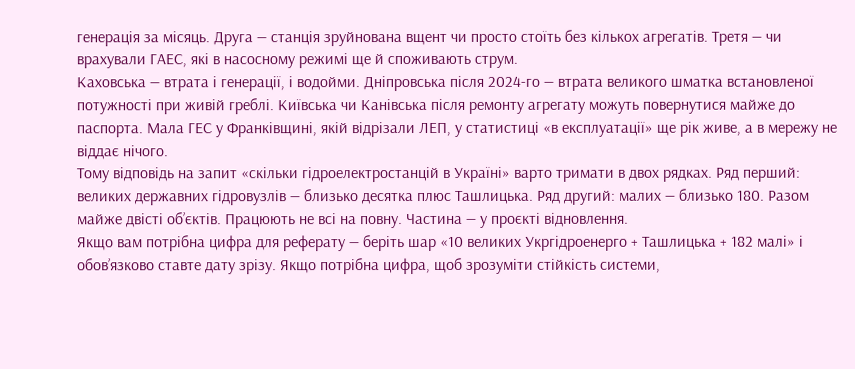генерація за місяць. Друга — станція зруйнована вщент чи просто стоїть без кількох агрегатів. Третя — чи врахували ГАЕС, які в насосному режимі ще й споживають струм.
Каховська — втрата і генерації, і водойми. Дніпровська після 2024-го — втрата великого шматка встановленої потужності при живій греблі. Київська чи Канівська після ремонту агрегату можуть повернутися майже до паспорта. Мала ГЕС у Франківщині, якій відрізали ЛЕП, у статистиці «в експлуатації» ще рік живе, а в мережу не віддає нічого.
Тому відповідь на запит «скільки гідроелектростанцій в Україні» варто тримати в двох рядках. Ряд перший: великих державних гідровузлів — близько десятка плюс Ташлицька. Ряд другий: малих — близько 180. Разом майже двісті об’єктів. Працюють не всі на повну. Частина — у проєкті відновлення.
Якщо вам потрібна цифра для реферату — беріть шар «10 великих Укргідроенерго + Ташлицька + 182 малі» і обов’язково ставте дату зрізу. Якщо потрібна цифра, щоб зрозуміти стійкість системи,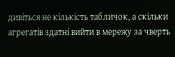дивіться не кількість табличок, а скільки агрегатів здатні вийти в мережу за чверть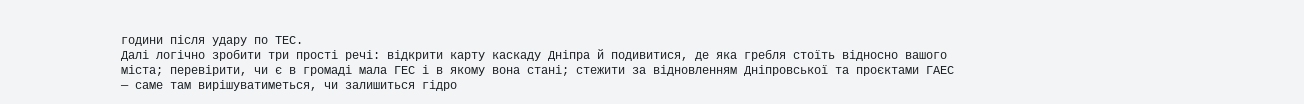години після удару по ТЕС.
Далі логічно зробити три прості речі: відкрити карту каскаду Дніпра й подивитися, де яка гребля стоїть відносно вашого міста; перевірити, чи є в громаді мала ГЕС і в якому вона стані; стежити за відновленням Дніпровської та проєктами ГАЕС — саме там вирішуватиметься, чи залишиться гідро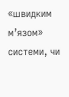«швидким м’язом» системи, чи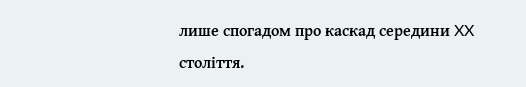лише спогадом про каскад середини XX століття.